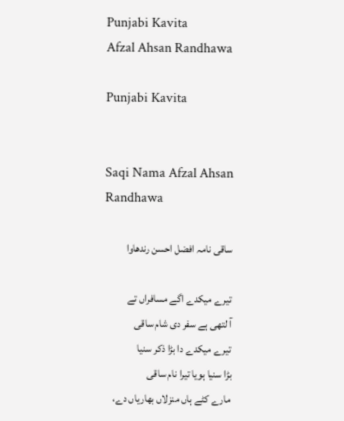Punjabi Kavita
Afzal Ahsan Randhawa

Punjabi Kavita


Saqi Nama Afzal Ahsan Randhawa

ساقی نامہ افضل احسن رندھاوا

تیرے میکدے اگے مسافراں تے
آ لتھی ہے سفر دی شام ساقی
تیرے میکدے دا بڑا ذکر سنیا
بڑا سنیا ہویا تیرا نام ساقی
مارے کٹے ہاں منزلاں بھاریاں دے،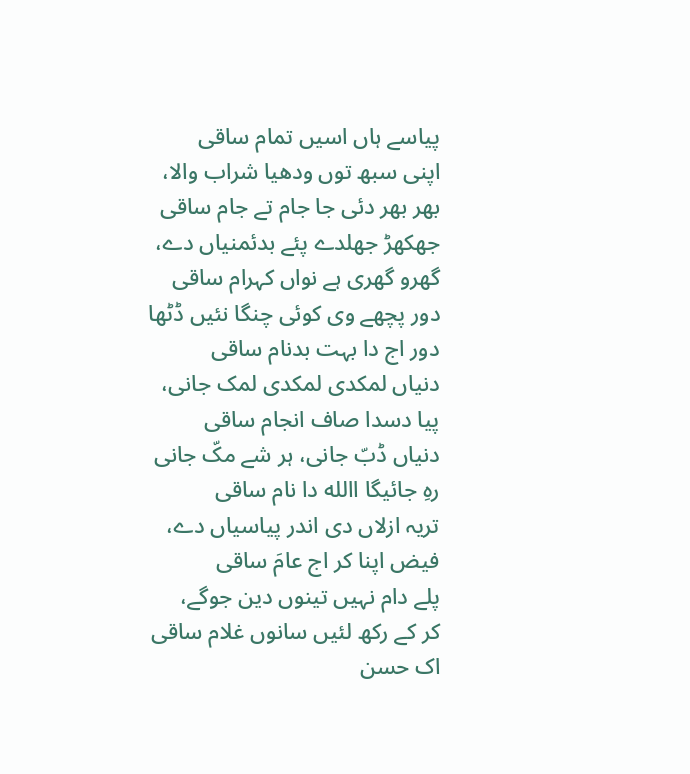پیاسے ہاں اسیں تمام ساقی
اپنی سبھ توں ودھیا شراب والا،
بھر بھر دئی جا جام تے جام ساقی
جھکھڑ جھلدے پئے بدئمنیاں دے،
گھرو گھری ہے نواں کہرام ساقی
دور پچھے وی کوئی چنگا نئیں ڈٹھا
دور اج دا بہت بدنام ساقی
دنیاں لمکدی لمکدی لمک جانی،
پیا دسدا صاف انجام ساقی
دنیاں ڈبّ جانی، ہر شے مکّ جانی
رہِ جائیگا االله دا نام ساقی
تریہ ازلاں دی اندر پیاسیاں دے،
فیض اپنا کر اج عامَ ساقی
پلے دام نہیں تینوں دین جوگے،
کر کے رکھ لئیں سانوں غلام ساقی
اک حسن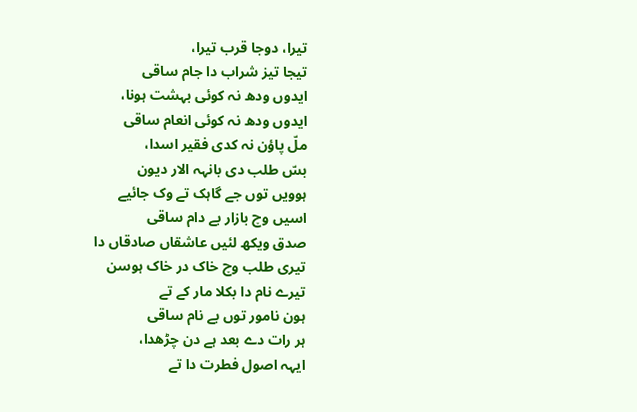تیرا، دوجا قرب تیرا،
تیجا تیز شراب دا جام ساقی
ایدوں ودھ نہ کوئی بہشت ہونا،
ایدوں ودھ نہ کوئی انعام ساقی
ملّ پاؤن نہ کدی فقیر اسدا،
بسّ طلب دی بانہہ الار دیون
ہوویں توں جے گاہک تے وک جائیے
اسیں وچ بازار بے دام ساقی
صدق ویکھ لئیں عاشقاں صادقاں دا
تیری طلب وچ خاک در خاک ہوسن
تیرے نام دا بکلا مار کے تے
ہون نامور توں بے نام ساقی
ہر رات دے بعد ہے دن چڑھدا،
ایہہ اصول فطرت دا تے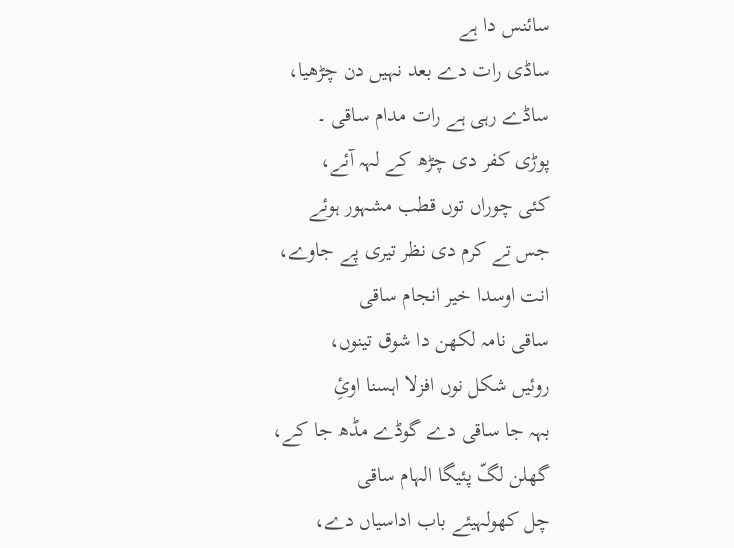سائنس دا ہے
ساڈی رات دے بعد نہیں دن چڑھیا،
ساڈے رہی ہے رات مدام ساقی ۔
پوڑی کفر دی چڑھ کے لہہ آئے،
کئی چوراں توں قطب مشہور ہوئے
جس تے کرم دی نظر تیری پے جاوے،
انت اوسدا خیر انجام ساقی
ساقی نامہ لکھن دا شوق تینوں،
روئیں شکل نوں افزلا اہسنا اوئِ
بہہ جا ساقی دے گوڈے مڈھ جا کے،
گھلن لگّ پئیگا الہام ساقی
چل کھولہیئے باب اداسیاں دے،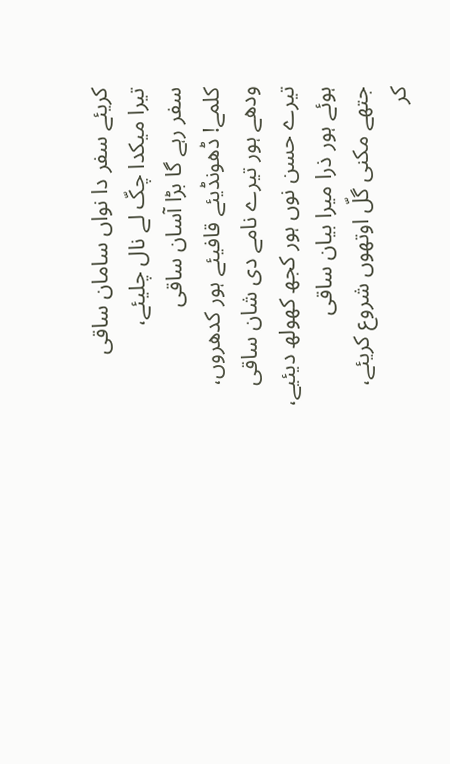کریئے سفر دا نواں سامان ساقی
تیرا میکدا چکّ لے نال چلیئے،
سفر رہے گا بڑا آسان ساقی
کلمے! ڈھونڈیئے قافیئے ہور کدھروں،
ودھے ہور تیرے نامے دی شان ساقی
تیرے حسن نوں ہور کجھ کھولھ دیئیے،
ہوئے ہور ذرا میرا بیان ساقی
جتھے مکنی گلّ اوتھوں شروع کریئے،
کر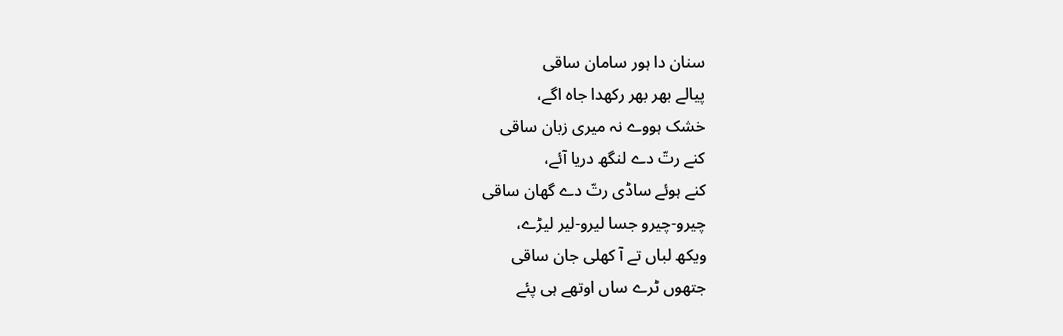سنان دا ہور سامان ساقی
پیالے بھر بھر رکھدا جاہ اگے،
خشک ہووے نہ میری زبان ساقی
کنے رتّ دے لنگھ دریا آئے،
کنے ہوئے ساڈی رتّ دے گھان ساقی
چیرو-چیرو جسا لیرو-لیر لیڑے،
ویکھ لباں تے آ کھلی جان ساقی
جتھوں ٹرے ساں اوتھے ہی پئے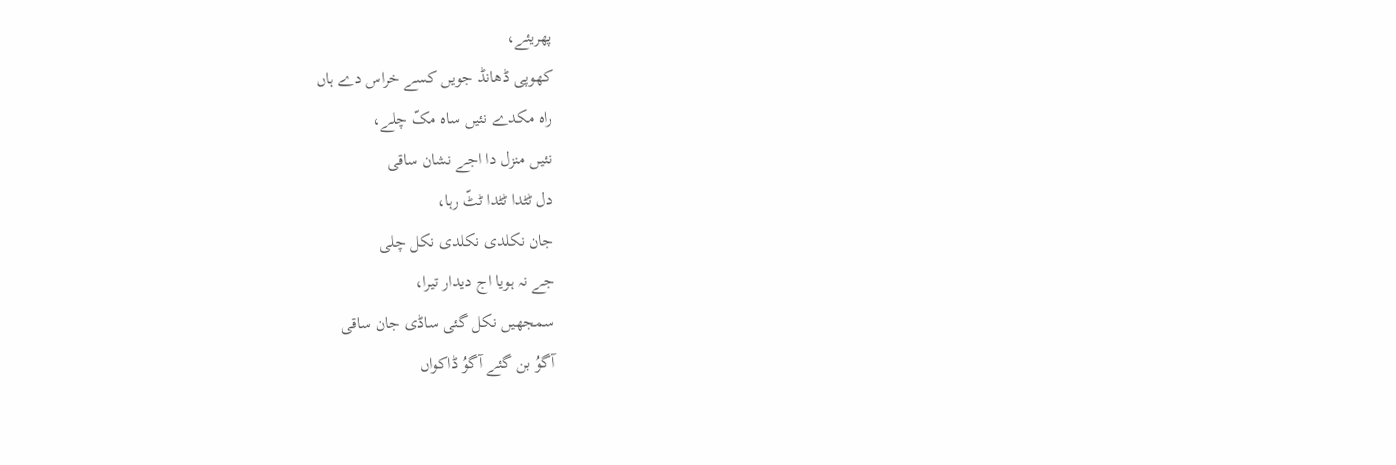پھریئے،
کھوپی ڈھانڈ جویں کسے خراس دے ہاں
راہ مکدے نئیں ساہ مکّ چلے،
نئیں منزل دا اجے نشان ساقی
دل ٹٹدا ٹٹدا ٹٹّ رہا،
جان نکلدی نکلدی نکل چلی
جے نہ ہویا اج دیدار تیرا،
سمجھیں نکل گئی ساڈی جان ساقی
آگوُ بن گئے آگوُ ڈاکواں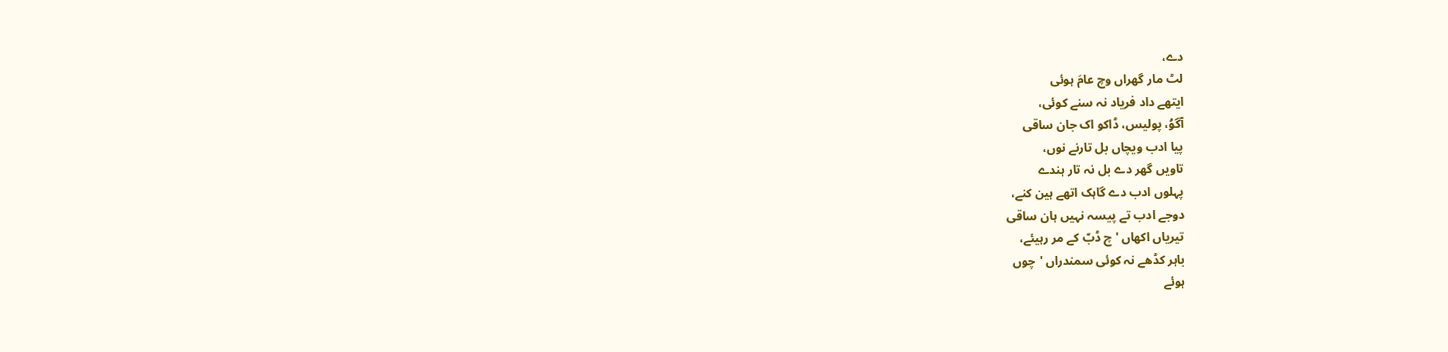دے،
لٹ مار گھراں وچ عامَ ہوئی
ایتھے داد فریاد نہ سنے کوئی،
آگوُ، پولیس، ڈاکو اک جان ساقی
پیا ادب ویچاں بل تارنے نوں،
تاویں گھر دے بل نہ تار ہندے
پہلوں ادب دے گاہک اتھے ہین کنے،
دوجے ادب تے پیسہ نہیں ہان ساقی
تیریاں اکھاں 'چ ڈبّ کے مر رہیئے،
باہر کڈھے نہ کوئی سمندراں 'چوں
ہوئے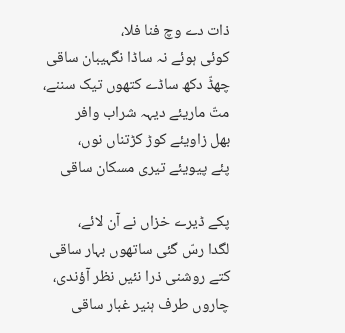ذات دے وچ فنا فلا،
کوئی ہوئے نہ ساڈا نگہیبان ساقی
چھڈّ دکھ ساڈے کتھوں تیک سننے،
متّ ماریئے دیہہ شراب وافر
بھل زاویئے کوڑ کڑتناں نوں،
پئے پیویئے تیری مسکان ساقی

پکے ڈیرے خزاں نے آن لائے،
لگدا رسّ گئی ساتھوں بہار ساقی
کتے روشنی ذرا نئیں نظر آؤندی،
چاروں طرف ہنیر غبار ساقی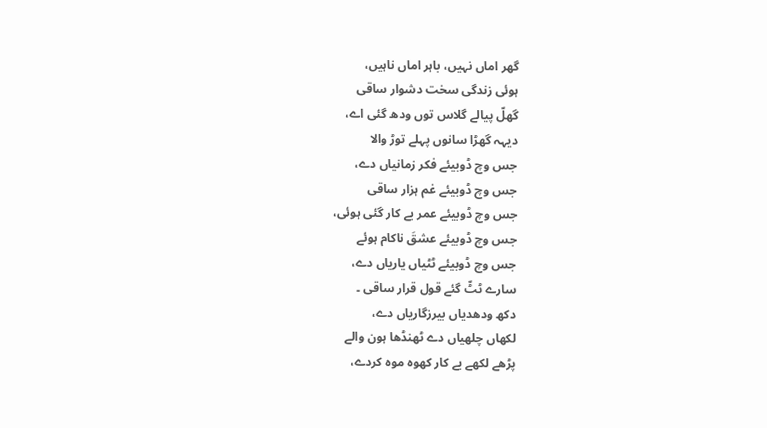گھر اماں نہیں، باہر اماں ناہیں،
ہوئی زندگی سخت دشوار ساقی
گھلّ پیالے گلاس توں ودھ گئی اے،
دیہہ گھڑا سانوں پہلے توڑ والا
جس وچ ڈوبیئے فکر زمانیاں دے،
جس وچ ڈوبیئے غم ہزار ساقی
جس وچ ڈوبیئے عمر بے کار گئی ہوئی،
جس وچ ڈوبیئے عشقَ ناکام ہوئے
جس وچ ڈوبیئے ٹٹیاں یاریاں دے،
سارے ٹٹّ گئے قول قرار ساقی ۔
دکھ ودھدیاں بیرزگاریاں دے،
لکھاں چلھیاں دے ٹھنڈھا ہون والے
پڑھے لکھے بے کار کھوہ موہ کردے،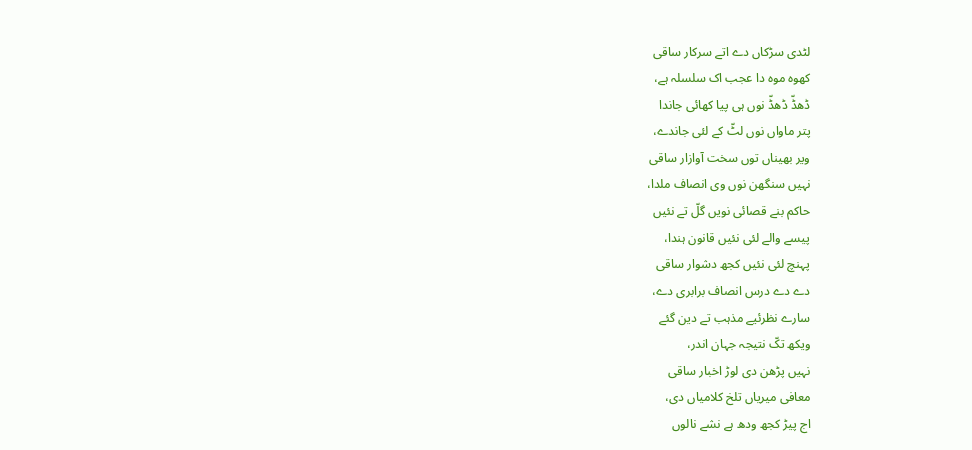لٹدی سڑکاں دے اتے سرکار ساقی
کھوہ موہ دا عجب اک سلسلہ ہے،
ڈھڈّ ڈھڈّ نوں ہی پیا کھائی جاندا
پتر ماواں نوں لٹّ کے لئی جاندے،
ویر بھیناں توں سخت آوازار ساقی
نہیں سنگھن نوں وی انصاف ملدا،
حاکم بنے قصائی نویں گلّ تے نئیں
پیسے والے لئی نئیں قانون ہندا،
پہنچ لئی نئیں کجھ دشوار ساقی
دے دے درس انصاف برابری دے،
سارے نظرئیے مذہب تے دین گئے
ویکھ تکّ نتیجہ جہان اندر،
نہیں پڑھن دی لوڑ اخبار ساقی
معافی میریاں تلخ کلامیاں دی،
اج پیڑ کجھ ودھ ہے نشے نالوں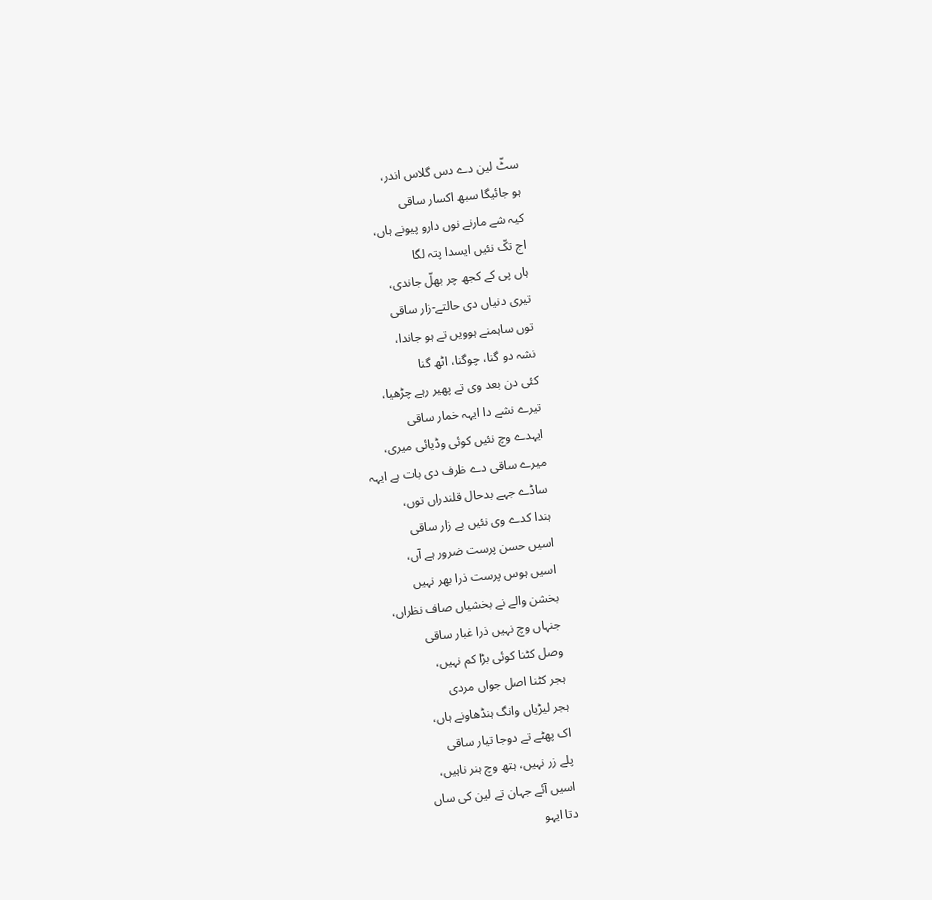سٹّ لین دے دس گلاس اندر،
ہو جائیگا سبھ اکسار ساقی
کیہ شے مارنے نوں دارو پیونے ہاں،
اج تکّ نئیں ایسدا پتہ لگا
ہاں پی کے کجھ چر بھلّ جاندی،
تیری دنیاں دی حالتے-زار ساقی
توں ساہمنے ہوویں تے ہو جاندا،
نشہ دو گنا، چوگنا، اٹھ گنا
کئی دن بعد وی تے پھیر رہے چڑھیا،
تیرے نشے دا ایہہ خمار ساقی
ایہدے وچ نئیں کوئی وڈیائی میری،
میرے ساقی دے ظرف دی بات ہے ایہہ
ساڈے جہے بدحال قلندراں توں،
ہندا کدے وی نئیں بے زار ساقی
اسیں حسن پرست ضرور ہے آں،
اسیں ہوس پرست ذرا بھر نہیں
بخشن والے نے بخشیاں صاف نظراں،
جنہاں وچ نہیں ذرا غبار ساقی
وصل کٹنا کوئی بڑا کم نہیں،
ہجر کٹنا اصل جواں مردی
ہجر لیڑیاں وانگ ہنڈھاونے ہاں،
اک پھٹے تے دوجا تیار ساقی
پلے زر نہیں، ہتھ وچ ہنر ناہیں،
اسیں آئے جہان تے لین کی ساں
دتا ایہو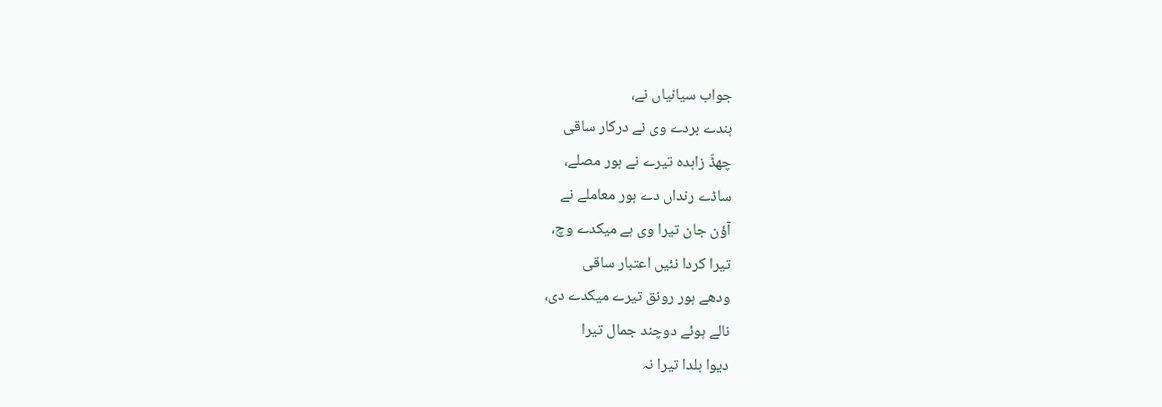جواب سیانیاں نے،
ہندے بردے وی نے درکار ساقی
چھڈّ زاہدہ تیرے نے ہور مصلے،
ساڈے رنداں دے ہور معاملے نے
آؤن جان تیرا وی ہے میکدے وچ،
تیرا کردا نئیں اعتبار ساقی
ودھے ہور رونق تیرے میکدے دی،
نالے ہوئے دوچند جمال تیرا
دیوا بلدا تیرا نہ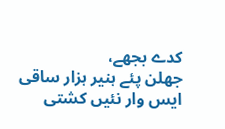کدے بجھے،
جھلن پئے ہنیر ہزار ساقی
ایس وار نئیں کشتی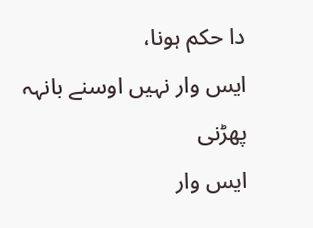دا حکم ہونا،
ایس وار نہیں اوسنے بانہہ پھڑنی
ایس وار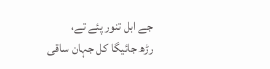جے ابل تنور پئے تے،
رڑھ جائیگا کل جہان ساقی